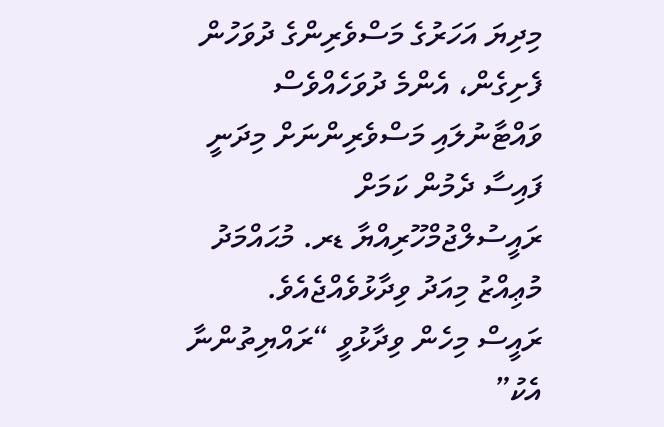މިދިޔަ އަހަރުގެ މަސްވެރިންގެ ދުވަހުން ފެށިގެން، އެންމެ ދުވަހެއްވެސް ވައްޓާނުލައި މަސްވެރިންނަށް މިދަނީ ފައިސާ ދެމުން ކަމަށް ރައީސުލްޖުމްހޫރިއްޔާ ޑރ. މުޙައްމަދު މުޢިއްޒު މިއަދު ވިދާޅުވެއްޖެއެވެ.
ރައީސް މިހެން ވިދާޅުވީ “ރައްޔިތުންނާ އެކު”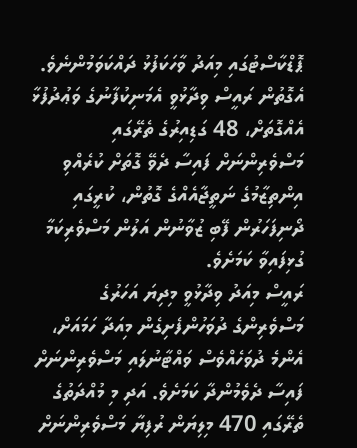ޕޮޑްކާސްޓުގައި މިއަދު ވާހަކަފުޅު ދައްކަވަމުންނެވެ. އެގޮތުން ރައީސް ވިދާޅުވީ އެމަނިކުފާނުގެ ވަޢުދުފުޅާ އެއްގޮތަށް، 48 ގަޑިއިރުގެ ތެރޭގައި މަސްވެރިންނަށް ފައިސާ ދެވޭ ގޮތަށް ކުރެއްވި އިންތިޒާމުގެ ނަތީޖާއެއްގެ ގޮތުން، ކުރީގައި ދޯނިފަހަރުން ފޭބި ޒުވާނުން އަލުން މަސްވެރިކަމާ ގުޅިފައިވާ ކަމަށެވެ.
ރައީސް މިއަދު ވިދާޅުވީ މިދިޔަ އަހަރުގެ މަސްވެރިންގެ ދުވަހުންފެށިގެން މިއަދާ ހަމައަށް، އެންމެ ދުވަހެއްވެސް ވައްޓާނުލައި މަސްވެރިންނަށް ފައިސާ ދެވެމުންދާ ކަމަށެވެ. އަދި މި މުއްދަތުގެ ތެރޭގައި 470 މިލިޔަން ރުފިޔާ މަސްވެރިންނަށް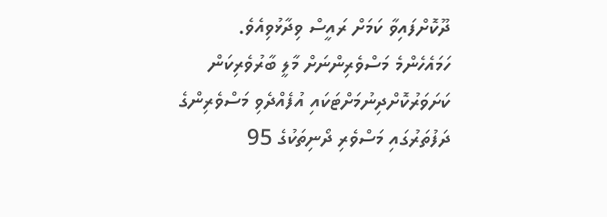ދޫކޮށްފައިވާ ކަމަށް ރައީސް ވިދާޅުވިއެވެ.
ހަމައެހެންމެ މަސްވެރިންނަށް މާލީ ބާރުވެރިކަން ކަށަވަރުކޮށްދިނުމަށްޓަކައި އުފެއްދެވި މަސްވެރިންގެ ދަފުތަރުގައި މަސްވެރި ދޯނިތަކުގެ 95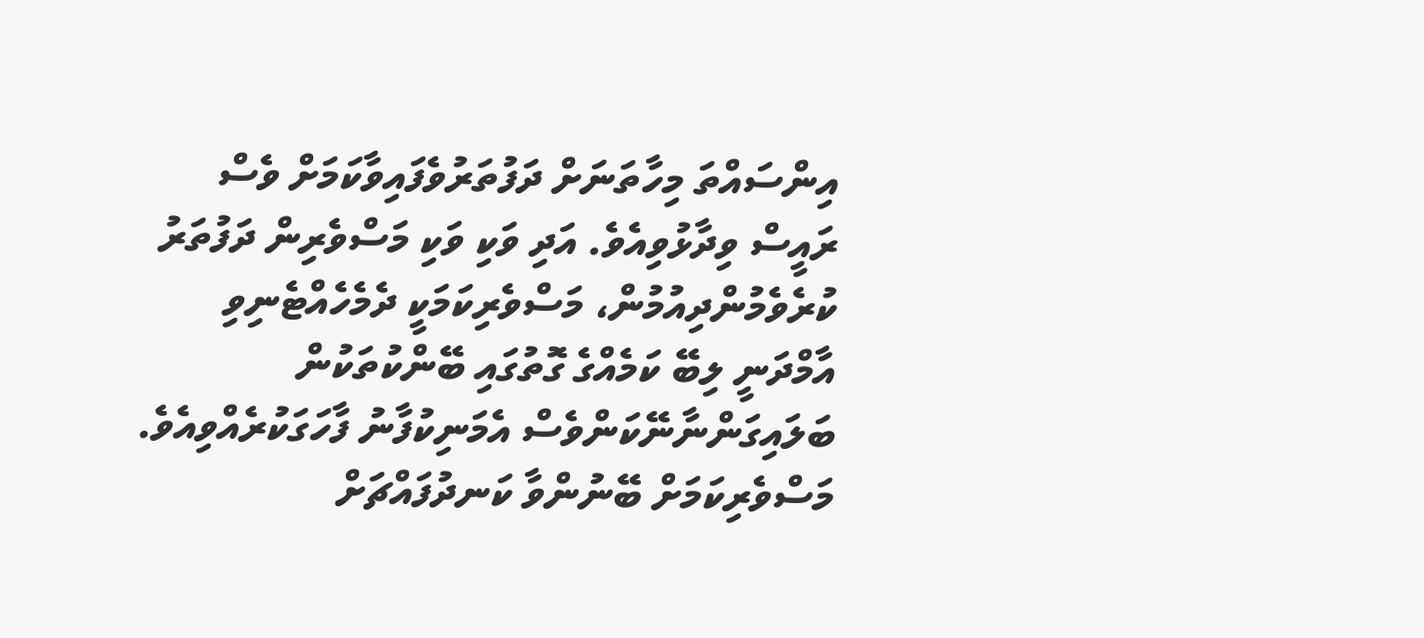އިންސައްތަ މިހާތަނަށް ދަފުތަރުވެފައިވާކަމަށް ވެސް ރައީސް ވިދާޅުވިއެވެ. އަދި ވަކި ވަކި މަސްވެރިން ދަފުތަރު ކުރެވެމުންދިއުމުން، މަސްވެރިކަމަކީ ދެމެހެއްޓެނިވި އާމްދަނީ ލިބޭ ކަމެއްގެ ގޮތުގައި ބޭންކުތަކުން ބަލައިގަންނާނޭކަންވެސް އެމަނިކުފާނު ފާހަގަކުރެއްވިއެވެ.
މަސްވެރިކަމަށް ބޭނުންވާ ކަނދުފައްޗަށް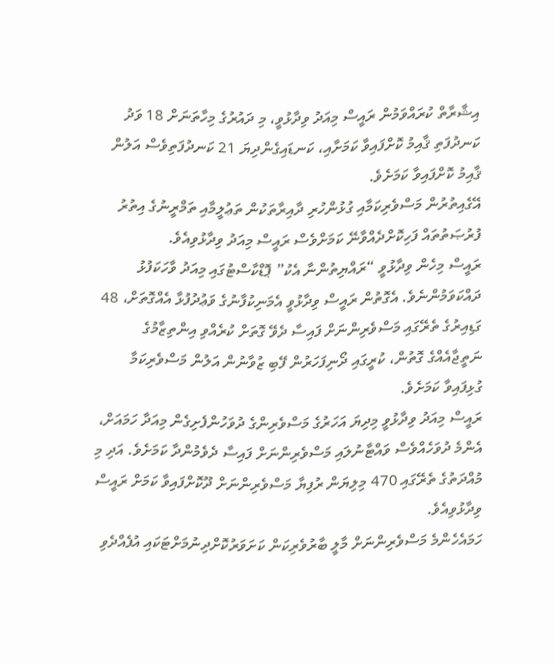އިޝާރާތް ކުރައްވަމުން ރައީސް މިއަދު ވިދާޅުވީ، މި ދައުރުގެ މިހާތަނަށް 18 ވަދު ކަނދުފަތި ޤާއިމު ކޮށްފައިވާ ކަމަށާއި، ކަނޑައިގެންދިޔަ 21 ކަނދުފަތިވެސް އަލުން ޤާއިމު ކޮށްފައިވާ ކަމަށެވެ.
އޭގެއިތުރުން މަސްވެރިކަމާއި ގުޅުންހުރި ދާއިރާތަކުން ތަޢުލީމާއި ތަމްރީނުގެ އިތުރު ފުރުޞަތުތައް ފަހިކޮށްދެއްވާނޭ ކަމަށްވެސް ރައީސް މިއަދު ވިދާޅުވިއެވެ.
ރައީސް މިހެން ވިދާޅުވީ “ރައްޔިތުންނާ އެކު” ޕޮޑްކާސްޓުގައި މިއަދު ވާހަކަފުޅު ދައްކަވަމުންނެވެ. އެގޮތުން ރައީސް ވިދާޅުވީ އެމަނިކުފާނުގެ ވަޢުދުފުޅާ އެއްގޮތަށް، 48 ގަޑިއިރުގެ ތެރޭގައި މަސްވެރިންނަށް ފައިސާ ދެވޭ ގޮތަށް ކުރެއްވި އިންތިޒާމުގެ ނަތީޖާއެއްގެ ގޮތުން، ކުރީގައި ދޯނިފަހަރުން ފޭބި ޒުވާނުން އަލުން މަސްވެރިކަމާ ގުޅިފައިވާ ކަމަށެވެ.
ރައީސް މިއަދު ވިދާޅުވީ މިދިޔަ އަހަރުގެ މަސްވެރިންގެ ދުވަހުންފެށިގެން މިއަދާ ހަމައަށް، އެންމެ ދުވަހެއްވެސް ވައްޓާނުލައި މަސްވެރިންނަށް ފައިސާ ދެވެމުންދާ ކަމަށެވެ. އަދި މި މުއްދަތުގެ ތެރޭގައި 470 މިލިޔަން ރުފިޔާ މަސްވެރިންނަށް ދޫކޮށްފައިވާ ކަމަށް ރައީސް ވިދާޅުވިއެވެ.
ހަމައެހެންމެ މަސްވެރިންނަށް މާލީ ބާރުވެރިކަން ކަށަވަރުކޮށްދިނުމަށްޓަކައި އުފެއްދެވި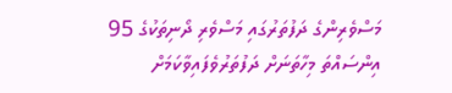މަސްވެރިންގެ ދަފުތަރުގައި މަސްވެރި ދޯނިތަކުގެ 95 އިންސައްތަ މިހާތަނަށް ދަފުތަރުވެފައިވާކަމަށް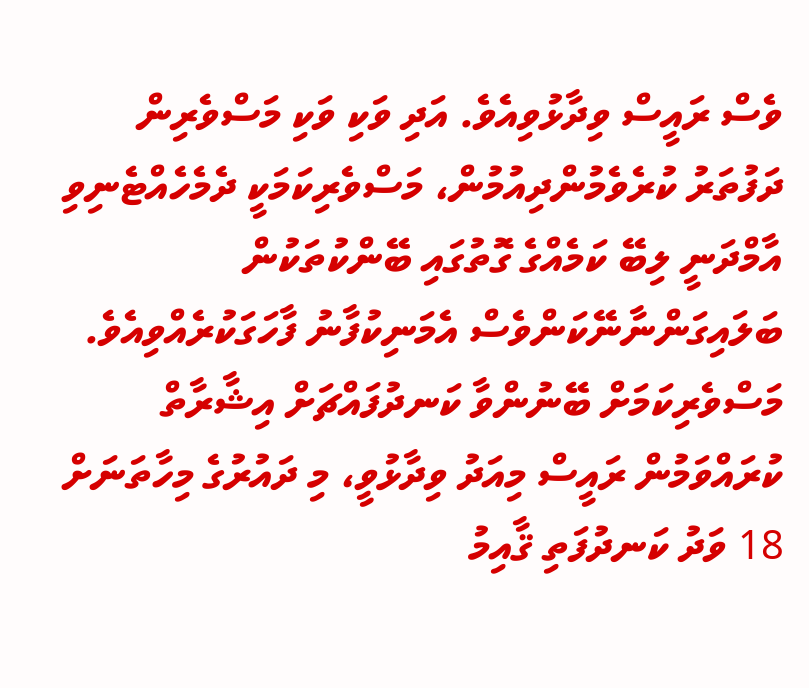ވެސް ރައީސް ވިދާޅުވިއެވެ. އަދި ވަކި ވަކި މަސްވެރިން ދަފުތަރު ކުރެވެމުންދިއުމުން، މަސްވެރިކަމަކީ ދެމެހެއްޓެނިވި އާމްދަނީ ލިބޭ ކަމެއްގެ ގޮތުގައި ބޭންކުތަކުން ބަލައިގަންނާނޭކަންވެސް އެމަނިކުފާނު ފާހަގަކުރެއްވިއެވެ.
މަސްވެރިކަމަށް ބޭނުންވާ ކަނދުފައްޗަށް އިޝާރާތް ކުރައްވަމުން ރައީސް މިއަދު ވިދާޅުވީ، މި ދައުރުގެ މިހާތަނަށް 18 ވަދު ކަނދުފަތި ޤާއިމު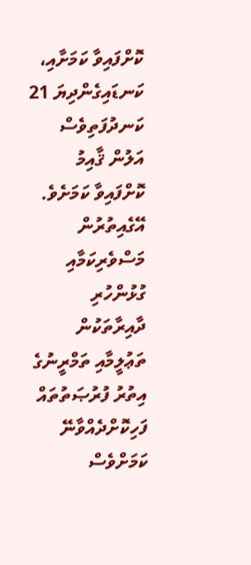ކޮށްފައިވާ ކަމަށާއި، ކަނޑައިގެންދިޔަ 21 ކަނދުފަތިވެސް އަލުން ޤާއިމު ކޮށްފައިވާ ކަމަށެވެ.
އޭގެއިތުރުން މަސްވެރިކަމާއި ގުޅުންހުރި ދާއިރާތަކުން ތަޢުލީމާއި ތަމްރީނުގެ އިތުރު ފުރުޞަތުތައް ފަހިކޮށްދެއްވާނޭ ކަމަށްވެސް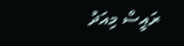ރައީސް މިއަދު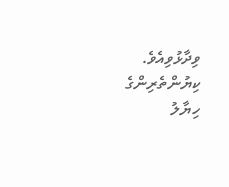ވިދާޅުވިއެވެ.
ކިޔުންތެރިންގެ ހިޔާލު